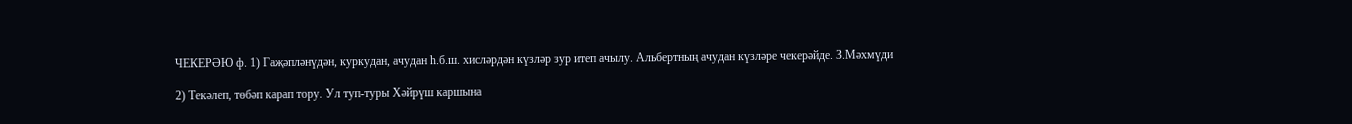ЧЕКЕРӘЮ ф. 1) Гаҗәпләнүдән, куркудан, ачудан һ.б.ш. хисләрдән күзләр зур итеп ачылу. Альбертның ачудан күзләре чекерәйде. З.Мәхмүди

2) Текәлеп, төбәп карап тору. Ул туп-туры Хәйрүш каршына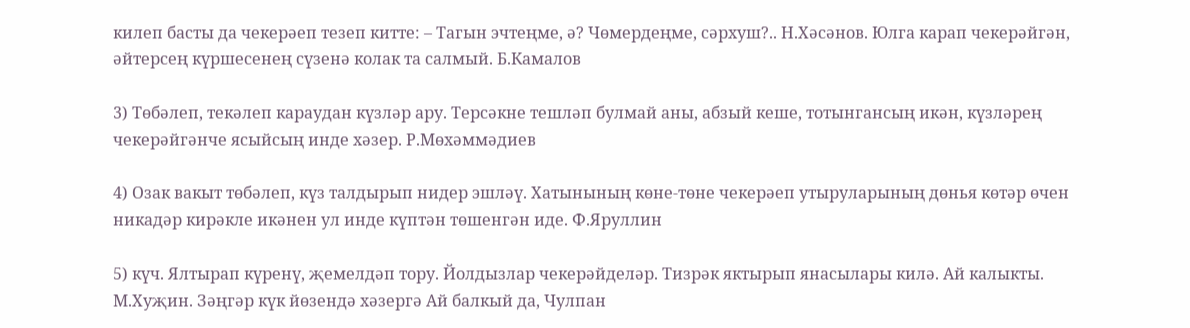килеп басты да чекерәеп тезеп китте: – Тагын эчтеңме, ә? Чөмердеңме, сәрхуш?.. Н.Хәсәнов. Юлга карап чекерәйгән, әйтерсең күршесенең сүзенә колак та салмый. Б.Камалов

3) Төбәлеп, текәлеп караудан күзләр ару. Терсәкне тешләп булмай аны, абзый кеше, тотынгансың икән, күзләрең чекерәйгәнче ясыйсың инде хәзер. Р.Мөхәммәдиев

4) Озак вакыт төбәлеп, күз талдырып нидер эшләү. Хатынының көне-төне чекерәеп утыруларының дөнья көтәр өчен никадәр кирәкле икәнен ул инде күптән төшенгән иде. Ф.Яруллин

5) күч. Ялтырап күренү, җемелдәп тору. Йолдызлар чекерәйделәр. Тизрәк яктырып янасылары килә. Ай калыкты. М.Хуҗин. Зәңгәр күк йөзендә хәзергә Ай балкый да, Чулпан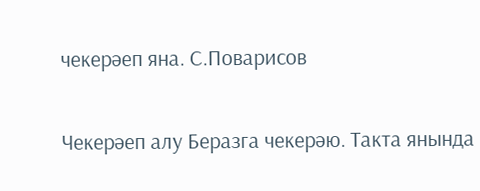чекерәеп яна. С.Поварисов

Чекерәеп алу Беразга чекерәю. Такта янында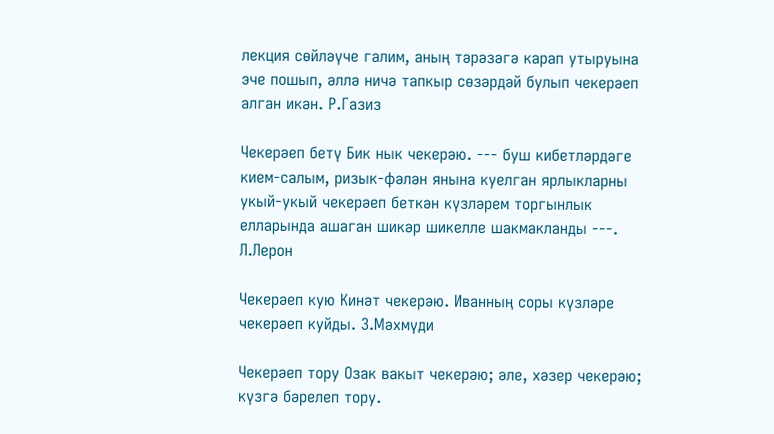лекция сөйләүче галим, аның тәрәзәгә карап утыруына эче пошып, әллә ничә тапкыр сөзәрдәй булып чекерәеп алган икән. Р.Газиз

Чекерәеп бетү Бик нык чекерәю. --- буш кибетләрдәге кием-салым, ризык-фәлән янына куелган ярлыкларны укый-укый чекерәеп беткән күзләрем торгынлык елларында ашаган шикәр шикелле шакмакланды ---. Л.Лерон

Чекерәеп кую Кинәт чекерәю. Иванның соры күзләре чекерәеп куйды. З.Мәхмүди

Чекерәеп тору Озак вакыт чекерәю; әле, хәзер чекерәю; күзгә бәрелеп тору.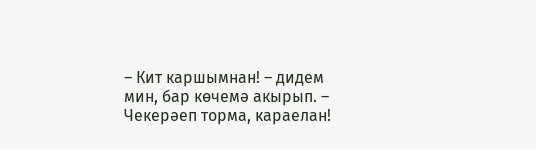– Кит каршымнан! – дидем мин, бар көчемә акырып. – Чекерәеп торма, караелан!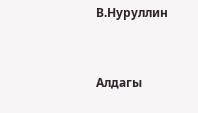В.Нуруллин



Алдагы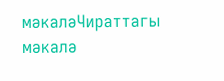мәкаләЧираттагы мәкалә